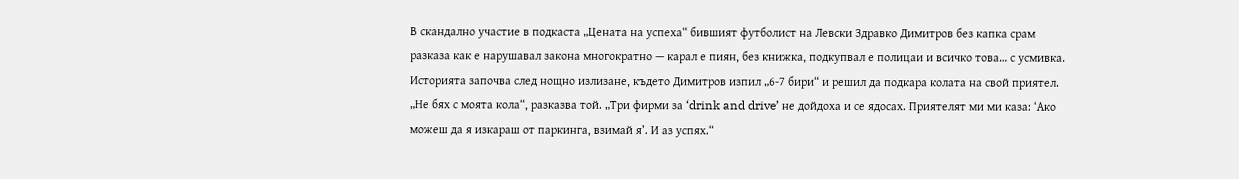В скандално участие в подкаста „Цената на успеха“ бившият футболист на Левски Здравко Димитров без капка срам разказа как е нарушавал закона многократно — карал е пиян, без книжка, подкупвал е полицаи и всичко това… с усмивка.
Историята започва след нощно излизане, където Димитров изпил „6-7 бири“ и решил да подкара колата на свой приятел. „Не бях с моята кола“, разказва той. „Три фирми за ‘drink and drive’ не дойдоха и се ядосах. Приятелят ми ми каза: ‘Ако можеш да я изкараш от паркинга, взимай я’. И аз успях.“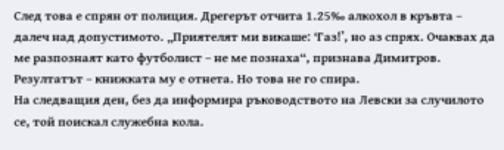След това е спрян от полиция. Дрегерът отчита 1.25‰ алкохол в кръвта – далеч над допустимото. „Приятелят ми викаше: ‘Газ!’, но аз спрях. Очаквах да ме разпознаят като футболист – не ме познаха“, признава Димитров.
Резултатът – книжката му е отнета. Но това не го спира.
На следващия ден, без да информира ръководството на Левски за случилото се, той поискал служебна кола.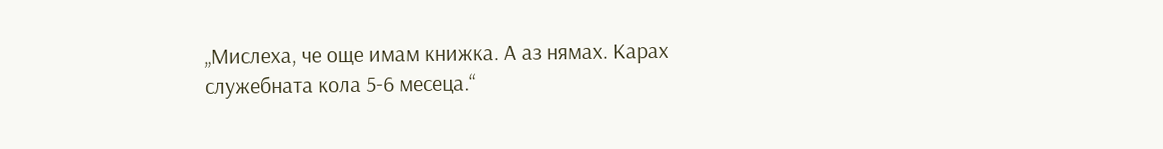„Мислеха, че още имам книжка. А аз нямах. Карах служебната кола 5-6 месеца.“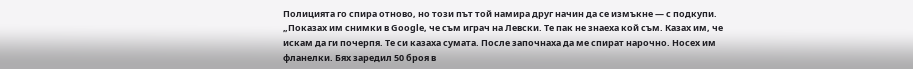Полицията го спира отново, но този път той намира друг начин да се измъкне — с подкупи. „Показах им снимки в Google, че съм играч на Левски. Те пак не знаеха кой съм. Казах им, че искам да ги почерпя. Те си казаха сумата. После започнаха да ме спират нарочно. Носех им фланелки. Бях заредил 50 броя в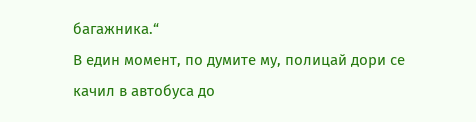багажника.“
В един момент, по думите му, полицай дори се качил в автобуса до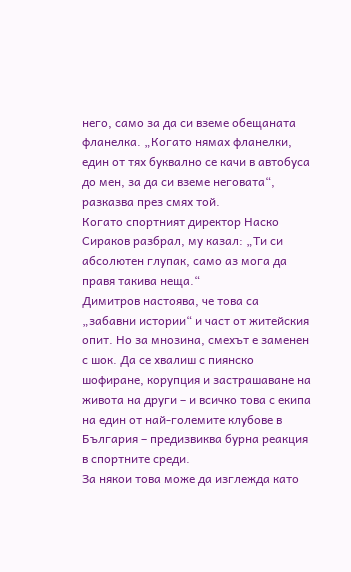него, само за да си вземе обещаната фланелка. „Когато нямах фланелки, един от тях буквално се качи в автобуса до мен, за да си вземе неговата“, разказва през смях той.
Когато спортният директор Наско Сираков разбрал, му казал: „Ти си абсолютен глупак, само аз мога да правя такива неща.“
Димитров настоява, че това са „забавни истории“ и част от житейския опит. Но за мнозина, смехът е заменен с шок. Да се хвалиш с пиянско шофиране, корупция и застрашаване на живота на други – и всичко това с екипа на един от най-големите клубове в България – предизвиква бурна реакция в спортните среди.
За някои това може да изглежда като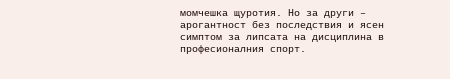момчешка щуротия. Но за други – арогантност без последствия и ясен симптом за липсата на дисциплина в професионалния спорт.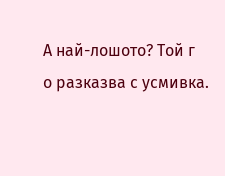А най-лошото? Той г
о разказва с усмивка.